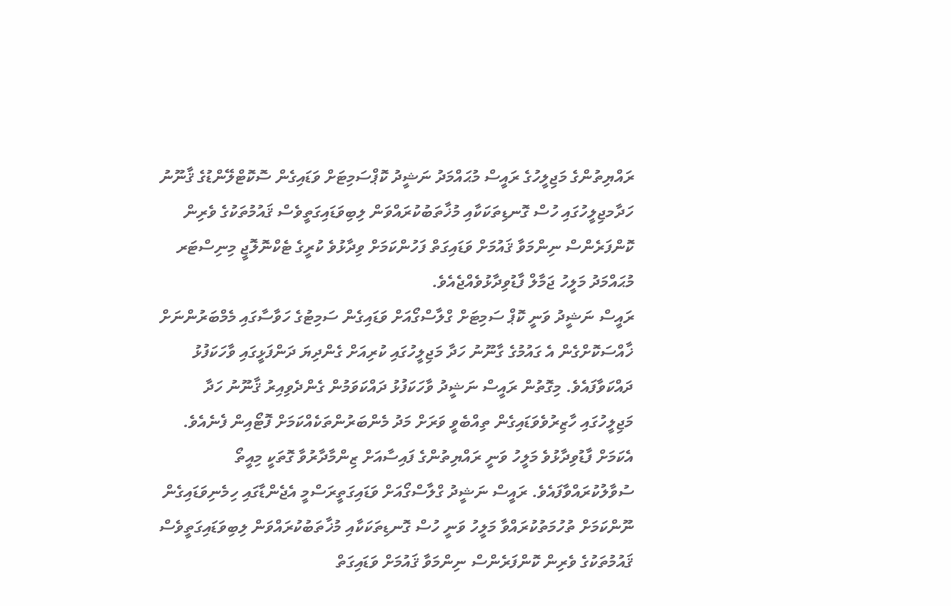ރައްޔިތުންގެ މަޖިލީހުގެ ރައީސް މުޙައްމަދު ނަޝީދު ކޮޕްސަމިޓަށް ވަޑައިގެން ސޮކޮޓްލޭންޑުގެ ޤާނޫނު ހަދާމޖިލީހުގައި ހުސް ގޮނޑިތަކަކާއި މުޚާތަބުކުރައްވަން ލިބިވަޑައިގަތީވެސް ޤައުމުތަކުގެ ވެރިން ކޮންފަރެންސް ނިންމަވާ ޤައުމަށް ވަޑައިގަތް ފަހުންކަމަށް ވިދާޅުވެ ކުރީގެ ޓެކްނޮލޮޖީ މިނިސްޓަރ މުޙައްމަދު މަލީހު ޖަމާލް ފާޑުވިދާޅުވެއްޖެއެވެ.
ރައީސް ނަޝީދު ވަނީ ކޮޕް ސަމިޓަށް ގްލާސްގޯއަށް ވަޑައިގެން ސަމިޓުގެ ހަވާސާގައި މެމްބަރުންނަށް ޚާއްސަކޮށްގެން އެ ގައުމުގެ ގާނޫނު ހަދާ މަޖިލީހުގައި ކުރިއަށް ގެންދިޔަ ދަންފަޅީގައި ވާހަކަފުޅު ދައްކަވާފައެވެ. މިގޮތުން ރައީސް ނަޝީދު ވާހަކަފުޅު ދައްކަވަމުން ގެންދެވިއިރު ޤާނޫނު ހަދާ މަޖިލީހުގައި ހާޒިރުވެވަޑައިގެން ތިއްބެވީ ވަރަށް މަދު މެންބަރުންތަކެއްކަމަށް ފޮޓޯއިން ފެނެއެވެ.
އެކަމަށް ފާޑުވިދާޅުވެ މަލީހު ވަނީ ރައްޔިތުންގެ ފައިސާއަށް ޒިންމާދާރުވާ ގޮތަކީ މިއީތޯ ސުވާލުކުރައްވާފައެވެ. ރައީސް ނަޝީދު ގްލާސްގޯއަށް ވަޑައިގަތީރަސްމީ އެޖެންޑާގައި ހިމެނިވަޑައިގެން ނޫންކަމަށް ތުހުމަތުކުރައްވާ މަލީހު ވަނީ ހުސް ގޮނޑިތަކަކާއި މުޚާތަބުކުރައްވަން ލިބިވަޑައިގަތީވެސް ޤައުމުތަކުގެ ވެރިން ކޮންފަރެންސް ނިންމަވާ ޤައުމަށް ވަޑައިގަތް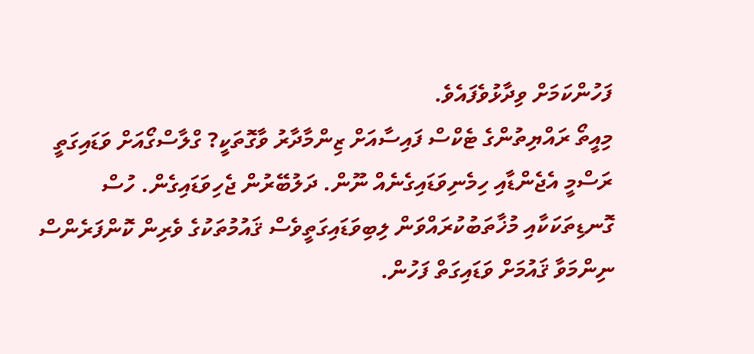ފަހުންކަމަށް ވިދާޅުވެފައެވެ.
މިއީތޯ ރައްޔިތުންގެ ޓެކްސް ފައިސާއަށް ޒިންމާދާރު ވާގޮތަކީ? ގްލާސްގޯއަށް ވަޑައިގަތީ ރަސްމީ އެޖެންޑާއި ހިމެނިވަޑައިގެނެއް ނޫން. ދަލުބޭރުން ޖެހިވަޑައިގެން. ހުސް ގޮނޑިތަކަކާއި މުޚާތަބުކުރައްވަން ލިބިވަޑައިގަތީވެސް ޤައުމުތަކުގެ ވެރިން ކޮންފަރެންސް ނިންމަވާ ޤައުމަށް ވަޑައިގަތް ފަހުން.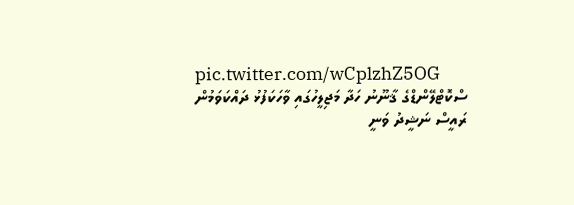pic.twitter.com/wCplzhZ5OG
ސްކޮޓްލޭންޑްގެ ޤާނޫނު ހަދާ މަޖިލީހުގައި ވާހަކަފުޅު ދައްކަވަމުން ރައީސް ނަޝީދު ވަނީ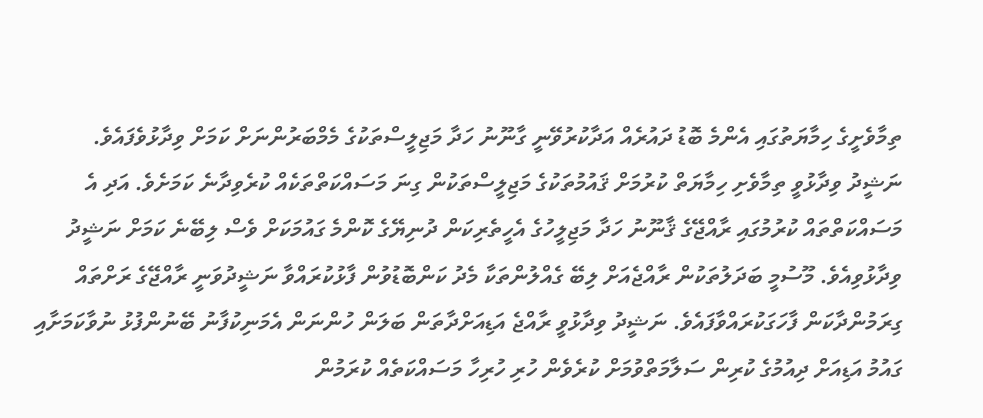ތިމާވެށީގެ ހިމާޔަތުގައި އެންމެ ބޮޑު ދައުރެއް އަދާކުރުވޭނީ ގާނޫނު ހަދާ މަޖިލީސްތަކުގެ މެމްބަރުންނަށް ކަމަށް ވިދާޅުވެފައެވެ.
ނަޝީދު ވިދާޅުވީ ތިމާވެށި ހިމާޔަތް ކުރުމަށް ޤައުމުތަކުގެ މަޖިލީސްތަކުން ގިނަ މަސައްކަތްތަކެއް ކުރެވިދާނެ ކަމަށެވެ. އަދި އެ މަސައްކަތްތައް ކުރުމުގައި ރާއްޖޭގެ ޤާނޫނު ހަދާ މަޖިލީހުގެ އެހީތެރިކަން ދުނިޔޭގެ ކޮންމެ ގައުމަކަށް ވެސް ލިބޭނެ ކަމަށް ނަޝީދު ވިދާޅުވިއެވެ. މޫސުމީ ބަދަލުތަކުން ރާއްޖެއަށް ލިބޭ ގެއްލުންތަކާ މެދު ކަންބޮޑުވުން ފާޅުކުރައްވާ ނަޝީދުވަނީ ރާއްޖޭގެ ރަށްތައް ގިރަމުންދާކަން ފާހަގަކުރައްވާފައެވެ. ނަޝީދު ވިދާޅުވީ ރާއްޖެ އަޑިއަށްދާތަން ބަލަން ހުންނަން އެމަނިކުފާނު ބޭނުންފުޅު ނުވާކަމަށާއި ގައުމު އަޑިއަށް ދިއުމުގެ ކުރިން ސަލާމަތްވުމަށް ކުރެވެން ހުރި ހުރިހާ މަސައްކަތެއް ކުރަމުން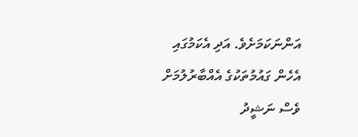އަންނަކަމަށެވެ. އަދި އެކަމުގައި އެހެން ގައުމުތަކުގެ އެއްބާރުލުމަށް ވެސް ނަޝީދު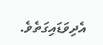އެދިވަޑައިގަތެވެ.